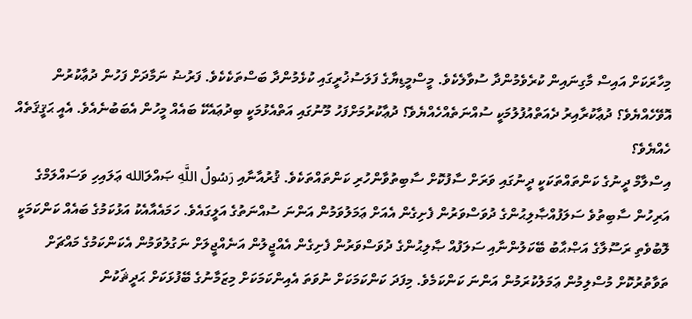މިހާރަކަށް އައިސް މާގިނައިން ކުރެވެމުންދާ ސުވާލެކެވެ. މީސްމީޑިޔާގެ ފަލަސުޚުރީގައި ކުޅެމުންދާ ބަސްތަކެކެވެ. ފަރުޟު ނަމާދަށް ފަހުން ދުޢާކުރުން އޮވޭހެއްޔެވެ؟ ދުޢާކުރާއިރު ދެއަތްއުފުލުމަކީ ސުއްނަތެއްހެއްޔެވެ؟ ދުޢާކުރުމަށްފަހު މޫނުގައި އަތްއެޅުމަކީ ބިދުޢައެކޭ ބައެއް މީހުން އެބަބުނެއެވެ. އެއީ ޙަޤީޤަތެއް ހެއްޔެވެ؟
އިސްލާމް ދީނުގެ ކަންތައްތަކަކީ ދީނުގައި ވަރަށް ސާފުކޮށް ސާބިތުވާންހުރި ކަންތައްތަކެވެ. ޤުރުއާނާއި رَسُولُ اللَّهِ ޞައްލަالله ޢަލައިހި ވަސައްލަމްގެ އަރިހުން ސާބިތުވެ ސަލަފުއްޞާލިޙުންގެ ދުވަސްވަރުން ފެށިގެން އެއަށް ޢަމަލުވަމުން އަންނަ ސުއްނަތުގެ އަލީގައެވެ. ހަމައެއާއެކު އަޅުކަމުގެ ބައެއް ކަންކަމަކީ ލޮބުވެތި ރަސޫލާގެ އަޞްޙާބު ބޭކަލުންނާއި ސަލަފުއް ޞާލިޙުންގެ ދުވަސްވަރުން ފެށިގެން އެއްޖީލުން އަނެއްޖީލަށް ނަގުލުވަމުން އެކަންކަމުގެ މައްޗަށް ތަވާތުރުކޮށް މުސްލިމުން ޢަމަލުކުރަމުން އަންނަ ކަންކަމެވެ. މިފަދަ ކަންކަމަކަށް ނުވަތަ އެއިންކަމަކަށް މިޒަމާނުގެ ބޭފުޅަކަށް ޙަދީޘަކުން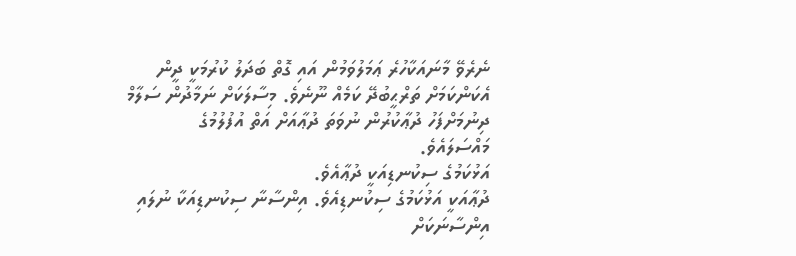ނެރެވޭ މާނައަކާހުރެ ޢަމަލުވަމުން އައި ގޮތް ބަދަލު ކުރުމަކީ ދީން އެކަންކަމަށް ތަރްޙީބުދޭ ކަމެއް ނޫނެވެ. މިސާލަކަށް ނަމާދުން ސަލާމް ދިނުމަށްފަހު ދުޢާކުރުން ނުވަތަ ދުޢާއަށް އަތް އުފުލުމުގެ މައްސަލައެވެ.
އަޅުކަމުގެ ސިކުނޑިއަކީ ދުޢާއެވެ.
ދުޢާއަކީ އަޅުކަމުގެ ސިކުނޑިއެވެ. އިންސާނާ ސިކުނޑިއަކާ ނުލައި އިންސާނަކަށް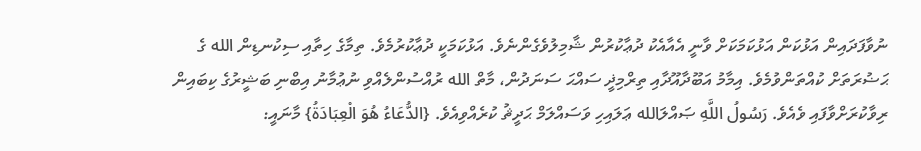ނުވާފަދައިން އަޅުކަން އަޅުކަމަކަށް ވާނީ އެއާއެކު ދުޢާކުރުން ޝާމިލުވެގެންނެވެ. އަޅުކަމަކީ ދުޢާކުރުމެވެ. ތިމާގެ ހިތާއި ސިކުނޑިން الله ގެ ޙަޟުރަތަށް ކުއްތަންވުމެވެ. އިމާމު އަބޫދާއޫދާއި ތިރްމިޛީ ސައްޙަ ސަނަދުން، މާތް الله ރުއްސުންލެއްވި ނުޢުމާނު އިބްނި ބަޝީރުގެ ކިބައިން ރިވާކުރަށްވާފައި ވެއެވެ. رَسُولُ اللَّهِ ޞައްލަالله ޢަލައިހި ވަސައްލަމް ޙަދީޘު ކުރެއްވިއެވެ. {الدُّعَاءُ هُوَ الْعِبَادَةُ} މާނައީ: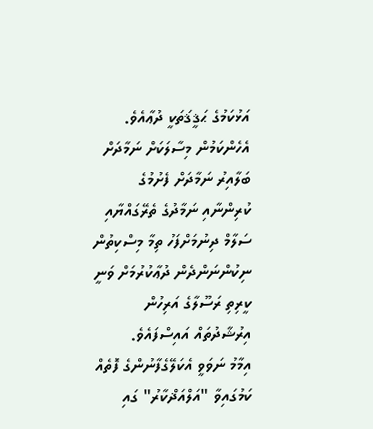އަޅުކަމުގެ ޙަޤީޤަތަކީ ދުޢާއެވެ. އެހެންކަމުން މިސާލަކަށް ނަމާދަށް ބަލާއިރު ނަމާދަށް ފެށުމުގެ ކުރިންނާއި ނަމާދުގެ ތެރޭގައްޔާއި ސަލާމް ދިނުމަށްފަހު ތިމާ މިސްކިތުން ނިކުންނަންދެން ދުޢާކުރުމަށް ވަނީ ކީރިތި ރަސޫލާގެ އަރިހުން އިރުޝާދުތައް އައިސްފައެވެ.
އިމާމު ނަވަވީ އެކަލޭގެފާނުންގެ ފޮތެއް ކަމުގައިވާ "އަލްއަޛްކާރު" ގައި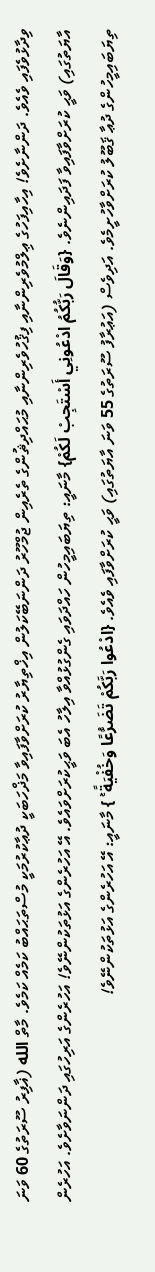ވިދާޅުވެފައި ވެއެވެ. ދަންނާށެވެ! އިހާއިފަހުގެ ޢިލްމުވެރިންނާއި ފިޤުހުވެރިންނާއި މުޙައްދިޘުންގެ ތެރެއިން ޖުމްހޫރު ދަންނަބޭކަލުން އިޚްތިޔާރު ކުރަށްވާފައިވާ މަޛްހަބަކީ ދުޢާކުރުމަކީ މުސްތަޙައްބު ކަމެއް ކަމެވެ. މާތް الله (ޣާފިރު ސޫރަތުގެ 60 ވަނަ އާޔަތުގައި) ވަޙީ ކުރަށްވާފައިވާ ފަދައިންނެވެ. {وَقَالَ رَبُّكُمُ ادْعُونِي أَسْتَجِبْ لَكُمْ} މާނައީ: ތިޔަބައިމީހުން ހައްދަވައި ގެންގުޅުއްވާ އިލާހު އެބަ ވަޙީކުރަށްވައެވެ. އޭ އަހުރެންގެ އަޅުތަކުންނޭވެ! އަހުރެންގެ އަރިހުގައި ދަންނަވާށެވެ. އަހުރެން ތިޔަބައިމީހުންގެ ދުޢާ ޤަބޫލު ކުރަށްވާހުށީމެވެ. އަދިވެސް (އަޢުރާފު ސޫރަތުގެ 55 ވަނަ އާޔަތުގައި) ވަޙީ ކުރަށްވާފައި ވެއެވެ. {ادْعُوا رَبَّكُمْ تَضَرُّعًا وَخُفْيَةً ۚ } މާނައީ: އޭ އަހުރެންގެ އަޅުތަކުންނޭވެ!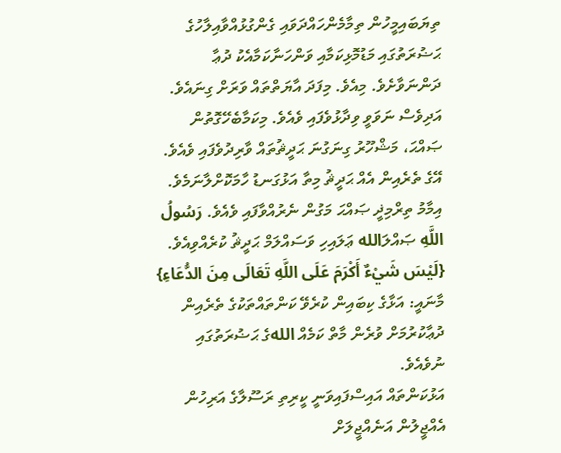ތިޔަބައިމީހުން ތިމާމެންހައްދަވައި ގެންގުޅުއްވާއިލާހުގެ ޙަޟުރަތުގައި މަޑުމޮޅިކަމާއި ވަންހަނާކަމާއެކު ދުޢާ ދަންނަވާށެވެ. މިއެވެ. މިފަދަ އާޔަތްތައް ވަރަށް ގިނައެވެ. އަދިވެސް ނަވަވީ ވިދާޅުވެފައި ވެއެވެ. މިކަމާބެހޭގޮތުން ޞައްޙަ، މަޝްހޫރު ގިނަގުނަ ޙަދީޘުތައް ވާރިދުވެފައި ވެއެވެ. އޭގެ ތެރެއިން އެއް ޙަދީޘު މިތާ އަޅުގަނޑު ހާމަކޮށްލާނަމެވެ. އިމާމު ތިރްމިޛީ ޞައްޙަ މަގުން ނެރުއްވާފައި ވެއެވެ. رَسُولُ اللَّهِ ޞައްލަالله ޢަލައިހި ވަސައްލަމް ޙަދީޘު ކުރެއްވިއެވެ. {لَيْسَ شَيْءٌ أَكْرَمَ عَلَى اللَّهِ تَعَالَى مِنَ الدُّعَاءِ} މާނައީ: އަޅާގެ ކިބައިން ކުރެވޭ ކަންތައްތަކުގެ ތެރެއިން ދުޢާކުރުމަށް ވުރެން މާތް ކަމެއް اللهގެ ޙަޟުރަތުގައި ނުވެއެވެ.
އަޅުކަންތައް އައިސްފައިވަނީ ކީރިތި ރަސޫލާގެ އަރިހުން އެއްޖީލުން އަނެއްޖީލަށް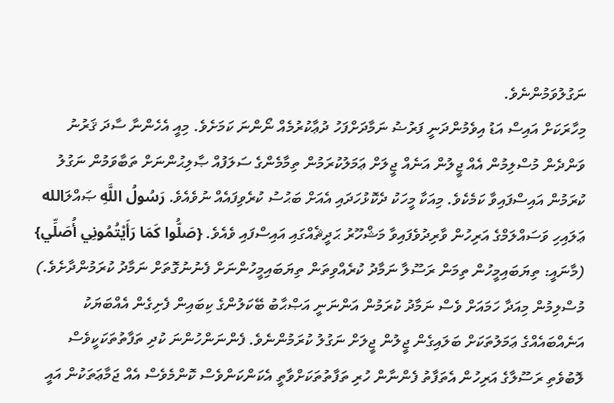ނަގުލުވަމުންނެވެ.
މިހާރަކަށް އައިސް އަޑު އިވެމުންދަނީ ފަރުޟު ނަމާދަށްފަހު ދުޢާކުރުމެއް ނޯންނަ ކަމަށެވެ. މިއީ އެހެންނާ ސާދަ ޤަރުނު ވަންދެން މުސްލިމުން އެއް ޖީލުން އަނެއް ޖީލަށް ޢަމަލުކުރަމުން ތިމާމެންގެ ސަލަފުއް ޞާލިޙުންނަށް ތަބާވަމުން ނަގުލު ކުރަމުން އައިސްފައިވާ ކަމެކެވެ. މިއަކާ މީހަކު ދެކޮޅުހަދައި އެއަށް ބަޙުސު ކުރެވިފައެއް ނުވެއެވެ. رَسُولُ اللَّهِ ޞައްލަالله ޢަލައިހި ވަސައްލަމްގެ އަރިހުން ވާރިދުވެފައިވާ މަޝްހޫރު ޙަދީޘެއްގައި އައިސްފައި ވެއެވެ. {صَلُّوا كَمَا رَأَيْتُمُونِي أُصَلِّي} (މާނައީ: ތިޔަބައިމީހުން ތިމަން ރަސޫލާ ނަމާދު ކުރެއްވިތަން ތިޔަބައިމީހުންނަށް ފެނުނުގޮތަށް ނަމާދު ކުރަމުންދާށެވެ.) މުސްލިމުން މިއަދާ ހަމައަށް ވެސް ނަމާދު ކުރަމުން އަންނަނީ އަޞްޙާބު ބޭކަލުންގެ ކިބައިން ފެށިގެން އެއްބަޔަކު އަނެއްބައެއްގެ ޢަމަލުތަކަށް ބަލައިގެން ޖީލުން ޖީލަށް ނަގުލު ކުރަމުންނެވެ. ފެންނަންހުންނަ ކުދި ތަފާތުތަކަކީވެސް ލޮބުވެތި ރަސޫލާގެ އަރިހުން އެތަފާތު ފެންނާން ހުރި ތަފާތުތަކަށްވާތީ އެކަންކަންވެސް ކޮންމެވެސް އެއް ޖަމާޢަތަކުން އައީ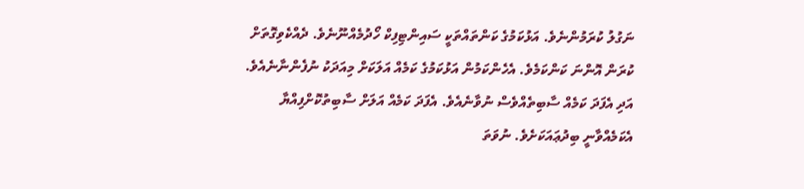ނަގުލު ކުރަމުންނެވެ. އަޅުކަމުގެ ކަންތައްތަކީ ސައިންޓިފިކް ހޯދުމެއްނޫނެވެ. ދެއްކެވިގޮތަށް ކުރަން އޮންނަ ކަންކަމެވެ. އެހެންކަމުން އަޅުކަމުގެ ކަމެއް އަލަކަށް މިއަދަކު ނުފެންނާނެއެވެ. އަދި އެފަދަ ކަމެއް ސާބިތެއްވެސް ނުވާނެއެވެ. އެފަދަ ކަމެއް އަލަށް ސާބިތުކޮށްފިއްޔާ އެކަމެއްވާނީ ބިދުޢައަކަށެވެ. ނުވަތަ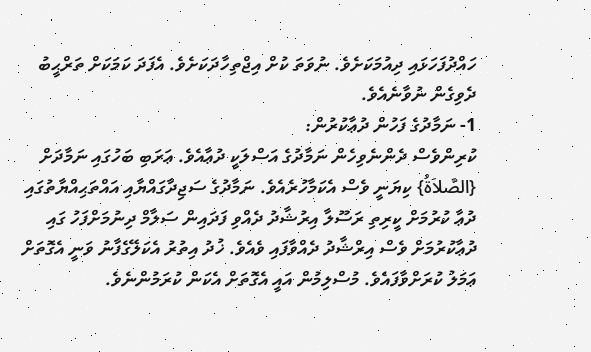ހައްދުފަހަޅައި ދިއުމަކަށެވެ. ނުވަތަ ކުށް އިޖްތިހާދަކަށެވެ. އެފަދަ ކަމަކަށް ތަރްޙީބު ދެވިގެން ނުވާނެއެވެ.
1- ނަމާދުގެ ފަހުން ދުޢާކުރުން:
ކުރިންވެސް ދެންނެވިހެން ނަމާދުގެ އަސްލަކީ ދުޢާއެވެ. ޢަރަބި ބަހުގައި ނަމާދަށް {الصَّلاَةُ} ކިޔަނީ ވެސް އެކަމާހުރެއެވެ. ނަމާދުގެ ސަޖިދާގައްޔާއި އައްތަޙިއްޔާތުގައި ދުޢާ ކުރުމަށް ކީރިތި ރަސޫލާ އިރުޝާދު ދެއްވި ފަދައިން ސަލާމް ދިނުމަށްފަހު ގައި ދުޢާކުރުމަށް ވެސް އިރްޝާދު ދެއްވާފައި ވެއެވެ. ޚުދު އިތުރު އެކަލޭގެފާނު ވަނީ އެގޮތަށް ޢަމަލު ކުރަށްވާފައެވެ. މުސްލިމުން އައީ އެގޮތަށް އެކަން ކުރަމުންނެވެ.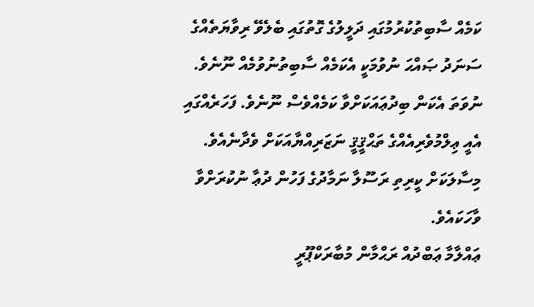ކަމެއް ސާބިތުކުރުމުގައި ދަލީލުގެ ގޮތުގައި ބެލެވޭ ރިވާޔަތެއްގެ ސަނަދު ޞައްޙަ ނުވުމަކީ އެކަމެއް ސާބިތުނުވުމެއް ނޫނެވެ. ނުވަތަ އެކަން ބިދުޢައަކަށްވާ ކަމެއްވެސް ނޫނެވެ. ފަހަރެއްގައި އެއީ ޢިލްމުވެރިއެއްގެ ތަޙްޤީޤީ ނަޒަރިއްޔާއަކަށް ވެދާނެއެވެ. މިސާލަކަށް ކީރިތި ރަސޫލާ ނަމާދުގެ ފަހުން ދުޢާ ނުކުރަށްވާ ވާހަކައެވެ.
ޢައްލާމާ ޢަބްދުއް ރަޙްމާން މުބާރަކްޕޫރީ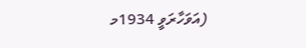(އަވަހާރަވީ 1934މ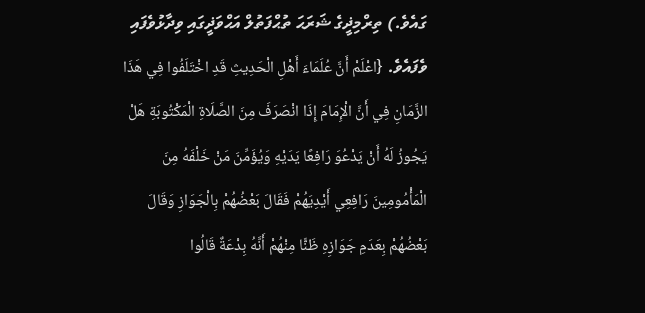ގައެވެ.) ތިރްމިޛީގެ ޝަރަޙަ ތުޙްފަތުލް އަޙްވަޛީގައި ވިދާޅުވެފައި ވެފައެވެ. {اعْلَمْ أَنَّ عُلَمَاءَ أَهْلِ الْحَدِيثِ قَدِ اخْتَلَفُوا فِي هَذَا الزَّمَانِ فِي أَنَّ الْإِمَامَ إِذَا انْصَرَفَ مِنَ الصَّلَاةِ الْمَكْتُوبَةِ هَلْ يَجُوزُ لَهُ أَنْ يَدْعُوَ رَافِعًا يَدَيْهِ وَيُؤَمِّنَ مَنْ خَلْفَهُ مِنَ الْمَأْمُومِينَ رَافِعِي أَيْدِيَهُمْ فَقَالَ بَعْضُهُمْ بِالْجَوَازِ وَقَالَ بَعْضُهُمْ بِعَدَمِ جَوَازِهِ ظَنًّا مِنْهُمْ أَنَّهُ بِدْعَةٌ قَالُوا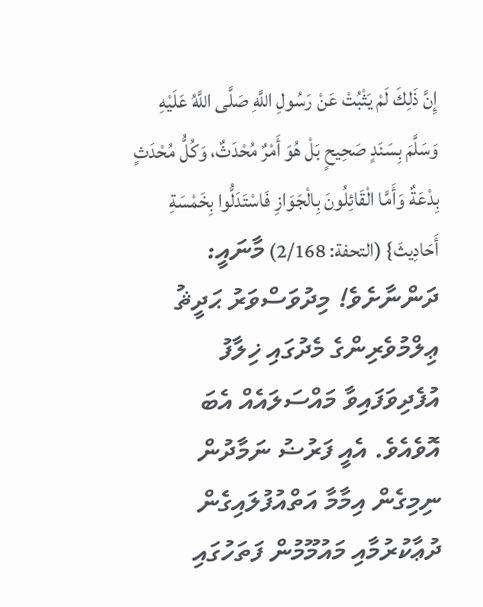إِنَّ ذَلِكَ لَمْ يَثْبُتْ عَنْ رَسُولِ اللَّهِ صَلَّى اللَّهُ عَلَيْهِ وَسَلَّمَ بِسَنَدٍ صَحِيحٍ بَلْ هُوَ أَمْرٌ مُحْدَثٌ، وَكُلُّ مُحْدَثٍ بِدْعَةٌ وَأَمَّا الْقَائِلُونَ بِالْجَوَازِ فَاسْتَدَلُّوا بِخَمْسَةِ أَحَادِيثَ} (التحفة: 2/168) މާނައީ: ދަންނާށެވެ! މިދުވަސްވަރު ޙަދީޘު ޢިލްމުވެރިންގެ މެދުގައި ޚިލާފު އުފެދިވަފައިވާ މައްސަލައެއް އެބަ އޮވެއެވެ. އެއީ ފަރުޟު ނަމާދުން ނިމިގެން އިމާމާ އަތްއުފުލައިގެން ދުޢާކުރުމާއި މައުމޫމުން ފަތަހުގައި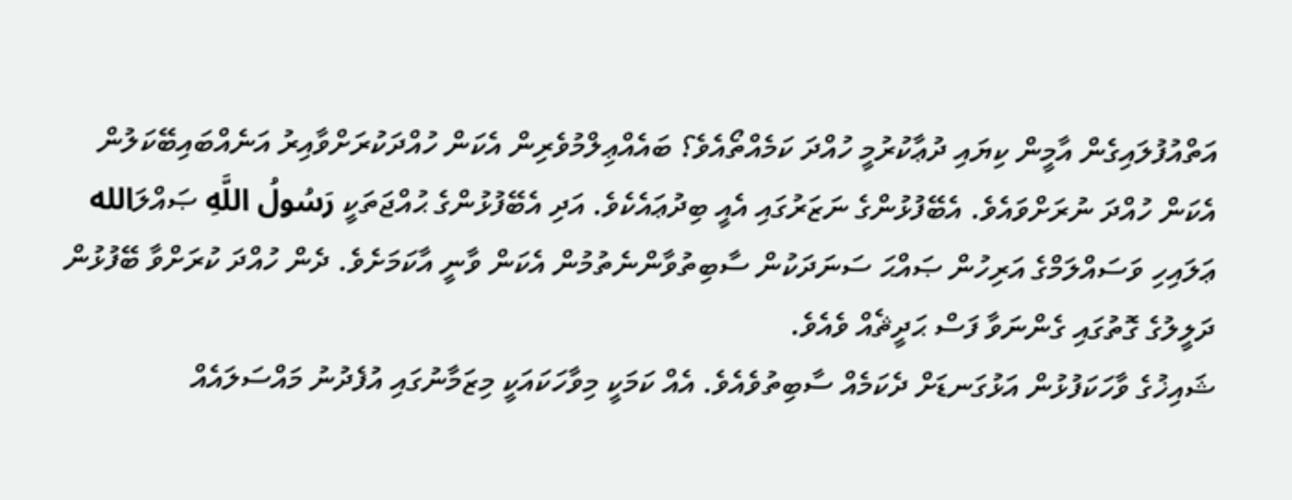އަތްއުފުލައިގެން އާމީން ކިޔައި ދުޢާކުރުމީ ހުއްދަ ކަމެއްތޯއެވެ؟ ބައެއްޢިލްމުވެރިން އެކަން ހުއްދަކުރަށްވާއިރު އަނެއްބައިބޭކަލުން އެކަން ހުއްދަ ނުރަށްވައެވެ. އެބޭފުޅުންގެ ނަޒަރުގައި އެއީ ބިދުޢައެކެވެ. އަދި އެބޭފުޅުންގެ ޙުއްޖަތަކީ رَسُولُ اللَّهِ ޞައްލަالله ޢަލައިހި ވަސައްލަމްގެ އަރިހުން ޞައްޙަ ސަނަދަކުން ސާބިތުވާންނެތުމުން އެކަން ވާނީ އާކަމަށެވެ. ދެން ހުއްދަ ކުރަށްވާ ބޭފުޅުން ދަލީލުގެ ގޮތުގައި ގެންނަވާ ފަސް ޙަދީޘެއް ވެއެވެ.
ޝައިޚުގެ ވާހަކަފުޅުން އަޅުގަނޑަށް ދެކަމެއް ސާބިތުވެއެވެ. އެއް ކަމަކީ މިވާހަކައަކީ މިޒަމާނުގައި އުފެދުނު މައްސަލައެއް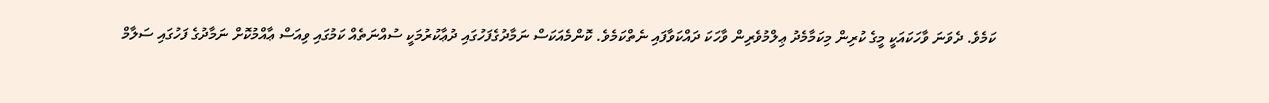ކަމެވެ. ދެވަނަ ވާހަކައަކީ މީގެ ކުރިން މިކަމާމެދު ޢިލްމުވެރިން ވާހަކަ ދައްކަވާފައި ނެތްކަމެވެ. ކޮންމެއަކަސް ނަމާދުގެފަހުގައި ދުޢާކުރުމަކީ ސުއްނަތެއް ކަމުގައި ވިއަސް ޢާއްމުކޮށް ނަމާދުގެ ފަހުގައި ސަލާމް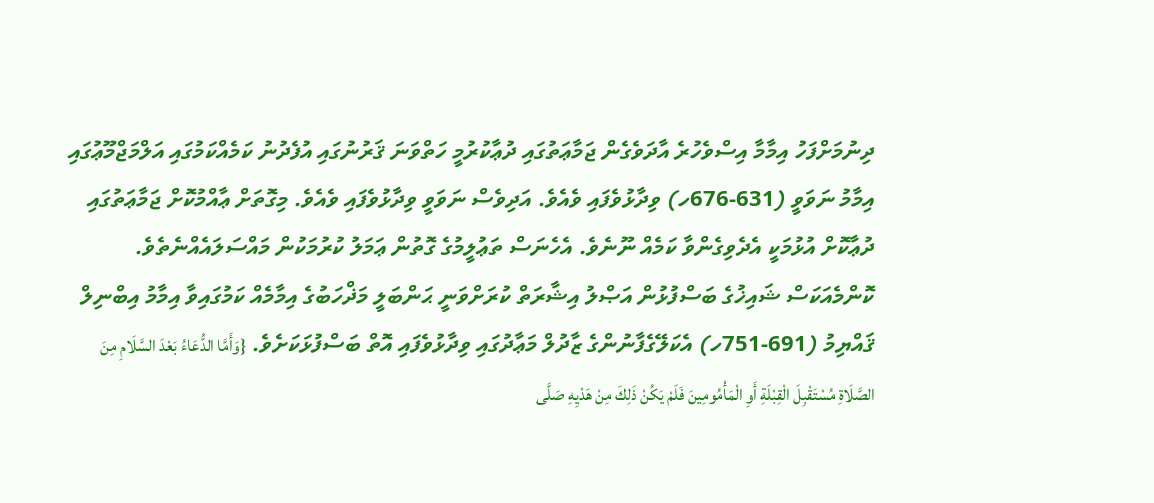ދިނުމަށްފަހު އިމާމާ އިސްވެހުރެ އާދަވެގެން ޖަމާޢަތުގައި ދުޢާކުރުމީ ހަތްވަނަ ޤަރުނުގައި އުފެދުނު ކަމެއްކަމުގައި އަލްމަޖްމޫޢުގައި އިމާމު ނަވަވީ (631-676ހ) ވިދާޅުވެފައި ވެއެވެ. އަދިވެސް ނަވަވީ ވިދާޅުވެފައި ވެއެވެ. މިގޮތަށް ޢާއްމުކޮށް ޖަމާޢަތުގައި ދުޢާކޮށް އުޅުމަކީ އެދެވިގެންވާ ކަމެއް ނޫނެވެ. އެހެނަސް ތަޢުލީމުގެ ގޮތުން ޢަމަލު ކުރުމަކުން މައްސަލައެއްނެތެވެ.
ކޮންމެއަކަސް ޝައިޚުގެ ބަސްފުޅުން އަޞްލު އިޝާރަތް ކުރަށްވަނީ ޙަންބަލީ މަޛްހަބުގެ އިމާމެއް ކަމުގައިވާ އިމާމު އިބްނިލް ޤައްޔިމު (691-751ހ) އެކަލޭގެފާނުންގެ ޒާދުލް މަޢާދުގައި ވިދާޅުވެފައި އޮތް ބަސްފުޅަކަށެވެ. {وَأَمَّا الدُّعَاءُ بَعْدَ السَّلَامِ مِنَ الصَّلَاةِ مُسْتَقْبِلَ الْقِبْلَةِ أَوِ الْمَأْمُومِينَ فَلَمْ يَكُنْ ذَلِكَ مِنْ هَدْيِهِ صَلَّى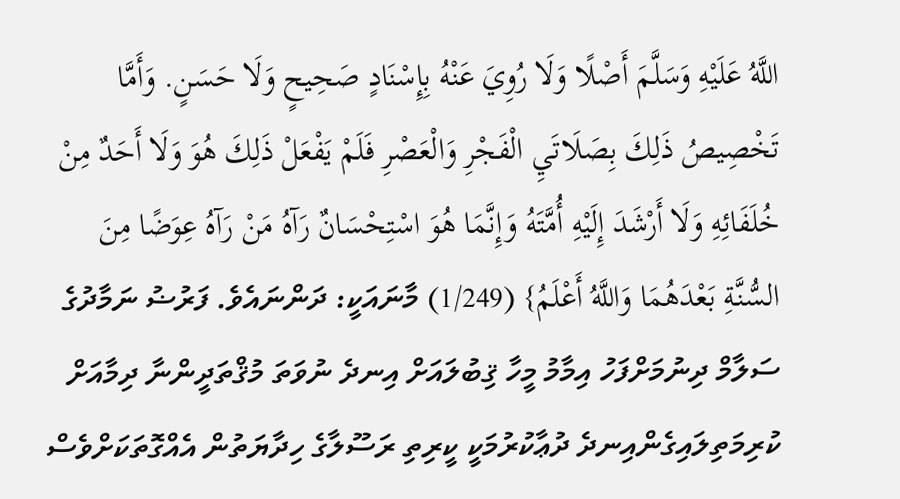اللَّهُ عَلَيْهِ وَسَلَّمَ أَصْلًا وَلَا رُوِيَ عَنْهُ بِإِسْنَادٍ صَحِيحٍ وَلَا حَسَنٍ. وَأَمَّا تَخْصِيصُ ذَلِكَ بِصَلَاتَيِ الْفَجْرِ وَالْعَصْرِ فَلَمْ يَفْعَلْ ذَلِكَ هُوَ وَلَا أَحَدٌ مِنْ خُلَفَائِهِ وَلَا أَرْشَدَ إِلَيْهِ أُمَّتَهُ وَإِنَّمَا هُوَ اسْتِحْسَانٌ رَآهُ مَنْ رَآهُ عِوَضًا مِنَ السُّنَّةِ بَعْدَهُمَا وَاللَّهُ أَعْلَمُ} (1/249) މާނައަކީ: ދަންނައެވެ. ފަރުޟު ނަމާދުގެ ސަލާމް ދިނުމަށްފަހު އިމާމު މީހާ ޤިބުލައަށް އިނދެ ނުވަތަ މުޤްތަދީންނާ ދިމާއަށް ކުރިމަތިލައިގެންއިނދެ ދުޢާކުރުމަކީ ކީރިތި ރަސޫލާގެ ހިދާޔަތުން އެއްގޮތަކަށްވެސް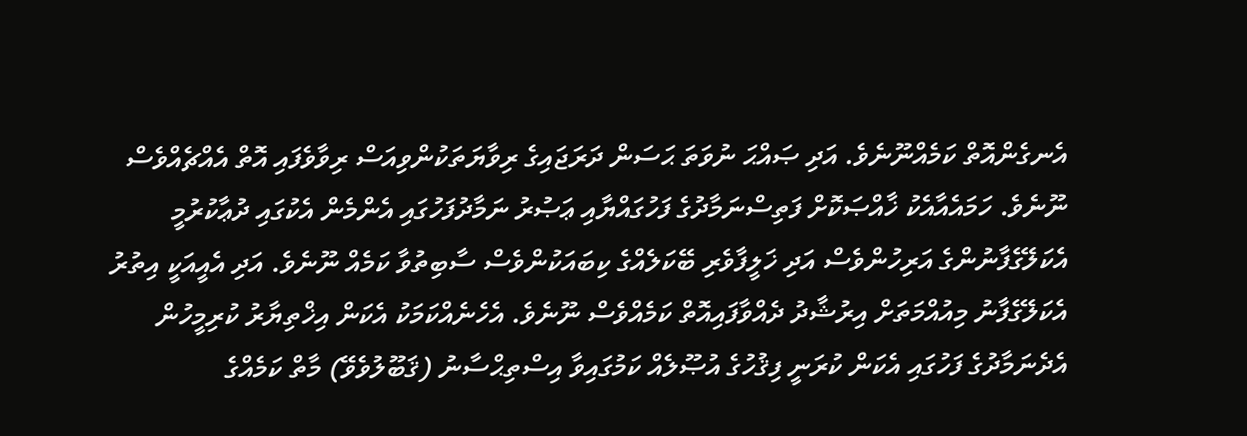އެނގެންއޮތް ކަމެއްނޫނެވެ. އަދި ޞައްޙަ ނުވަތަ ޙަސަން ދަރަޖައިގެ ރިވާޔަތަކުންވިއަސް ރިވާވެފައި އޮތް އެއްޗެއްވެސް ނޫނެވެ. ހަމައެއާއެކު ޚާއްޞަކޮށް ފަތިސްނަމާދުގެ ފަހުގައްޔާއި ޢަޞުރު ނަމާދުފަހުގައި އެންމެން އެކުގައި ދުޢާކުރުމީ އެކަލޭގެފާނުންގެ އަރިހުންވެސް އަދި ޚަލީފާވެރި ބޭކަލެއްގެ ކިބައަކުންވެސް ސާބިތުވާ ކަމެއް ނޫނެވެ. އަދި އެއީއަކީ އިތުރު އެކަލޭގެފާނު މިއުއްމަތަށް އިރުޝާދު ދެއްވާފައިއޮތް ކަމެއްވެސް ނޫނެވެ. އެހެނެއްކަމަކު އެކަން އިޚްތިޔާރު ކުރިމީހުން އެދެނަމާދުގެ ފަހުގައި އެކަން ކުރަނީ ފިޤުހުގެ އުޞޫލެއް ކަމުގައިވާ އިސްތިޙްސާނު (ޤަބޫލުވެވޭ) މާތް ކަމެއްގެ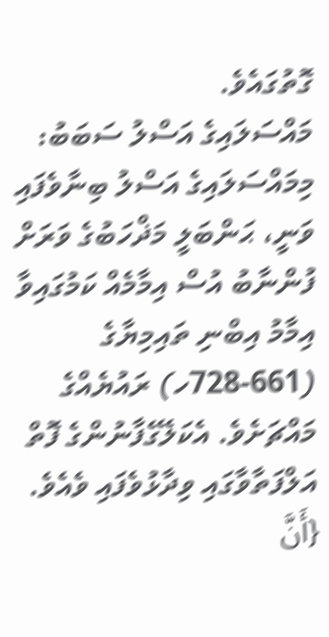ގޮތުގައެވެ.
މައްސަލައިގެ އަސްލު ސަބަބު:
މިމައްސަލައިގެ އަސްލު ބިނާވެފައި ވަނީ، ޙަންބަލީ މަޛްހަބުގެ ވަރަށް ފުންނާބު އުސް އިމާމެއް ކަމުގައިވާ އިމާމު އިބްނި ތައިމިޔާގެ (661-728ހ) ރައުޔެއްގެ މައްޗަށެވެ. އެކަލޭގެފާނުންގެ ފޮތް އަލްފަތާވާގައި ވިދާޅުވެފައި ވެއެވެ. {أَنَّ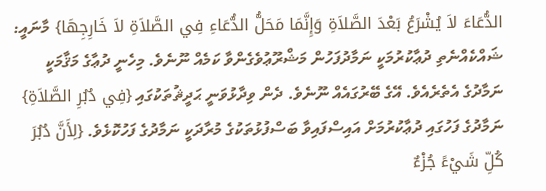الدُّعَاءَ لاَ يُشْرَعُ بَعْدَ الصَّلاَةِ وَإِنَّمَا مَحَلُّ الدُّعَاءِ فِي الصَّلاَةِ لاَ خَارِجِهَا} މާނައީ: ޝައްކެއްނެތި ދުޢާކުރުމަކީ ނަމާދުފަހުން މަޝްރޫޢުވެގެންވާ ކަމެއް ނޫނެވެ. މިހެނީ ދުޢާގެ މަޤާމަކީ ނަމާދުގެ އެތެރެއެވެ. އޭގެ ބޭރުގައެއް ނޫނެވެ. ދެން ވިދާޅުވަނީ ޙަދީޘުތަކުގައި {فِي دُبُرِ الصَّلاَةِ} ނަމާދުގެ ފަހުގައި ދުޢާކުރުމަށް އައިސްފައިވާ ބަސްފުޅުތަކުގެ މުރާދަކީ ނަމާދުގެ ފަހުކޮޅެވެ. {لِأَنَّ دُبُرَ كُلِّ شَيْءً جُزْءٌ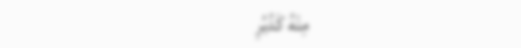مِنْهُ كَدُبُرِ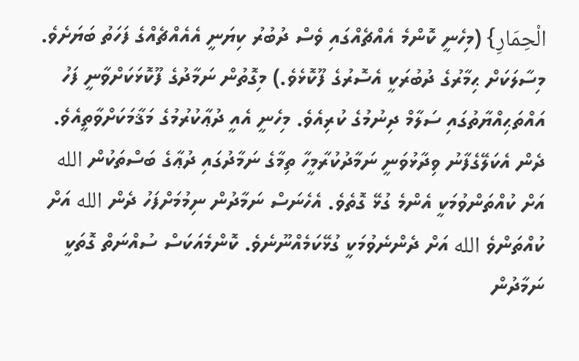الْحِمَارِ} (މިހެނީ ކޮންމެ އެއްޗެއްގައި ވެސް ދުބުރު ކިޔަނީ އެއެއްޗެއްގެ ފަހަތު ބަޔަށެވެ. މިސާލަކަށް ޙިމާރުގެ ދުބުރަކީ އެސޮރުގެ ފޫކޮޅެވެ.) މިގޮތުން ނަމާދުގެ ފޫކޮޅަކަށްވާނީ ފަހު އައްތަޙިއްޔާތުގައި ސަލާމް ދިނުމުގެ ކުރިއެވެ. މިހެނީ އެއީ ދުޢާކުރުމުގެ މަޤާމަކަށްވާތީއެވެ. ދެން އެކަލޭގެފާނު ވިދާޅުވަނީ ނަމާދުކުރާމީހާ ތިމާގެ ނަމާދުގައި ދުޢާގެ ބަސްތަކުން الله އަށް ކުއްތަންވުމަކީ އެންމެ ގުޅޭ ގޮތެވެ. އެހެނަސް ނަމާދުން ނިމުމަށްފަހު ދެން الله އަށް ކުއްތަންވެ الله އަށް ދެންނެވުމަކީ ގުޅޭކަމެއްނޫނެވެ. ކޮންމެއަކަސް ސުއްނަތް ގޮތަކީ ނަމާދުން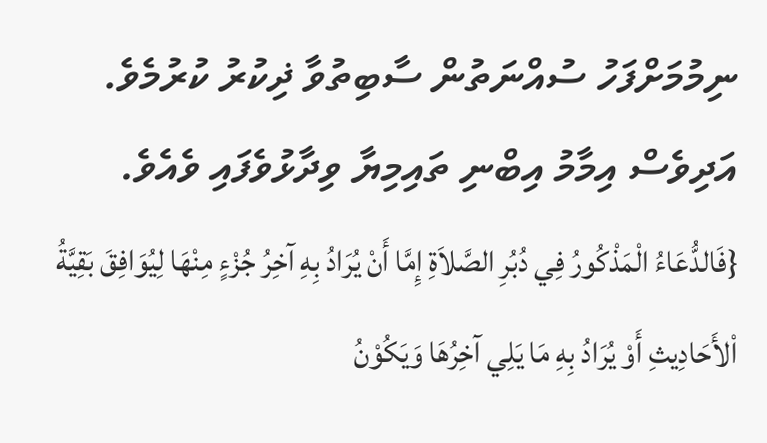ނިމުމަށްފަހު ސުއްނަތުން ސާބިތުވާ ޛިކުރު ކުރުމެވެ.
އަދިވެސް އިމާމު އިބްނި ތައިމިޔާ ވިދާޅުވެފައި ވެއެވެ. {فَالدُّعَاءُ الْمَذْكُورُ فِي دُبُرِ الصَّلاَةِ إِمَّا أَنْ يُرَادُ بِهِ آخِرُ جُزْءٍ مِنْهَا لِيُوَافِقَ بَقِيَّةُ اْلأَحَادِيثِ أَوْ يُرَادُ بِهِ مَا يَلِي آخِرُهَا وَيَكُوْنُ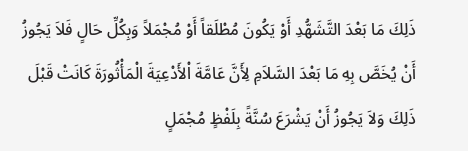ذَلِكَ مَا بَعْدَ التَّشَهُّدِ أَوْ يَكُونَ مُطْلَقاً أَوْ مُجْمَلاً وَبِكُلِّ حَالٍ فَلاَ يَجُوزُ أَنْ يُخَصَّ بِهِ مَا بَعْدَ السَّلاَمِ لِأَنَّ عَامَّةَ اْلأَدْعِيَةَ الْمَأْثُورَةَ كَانَتْ قَبْلَ ذَلِكَ وَلاَ يَجُوزُ أَنْ يَشْرَعَ سُنَّةً بِلَفْظٍ مُجْمَلٍ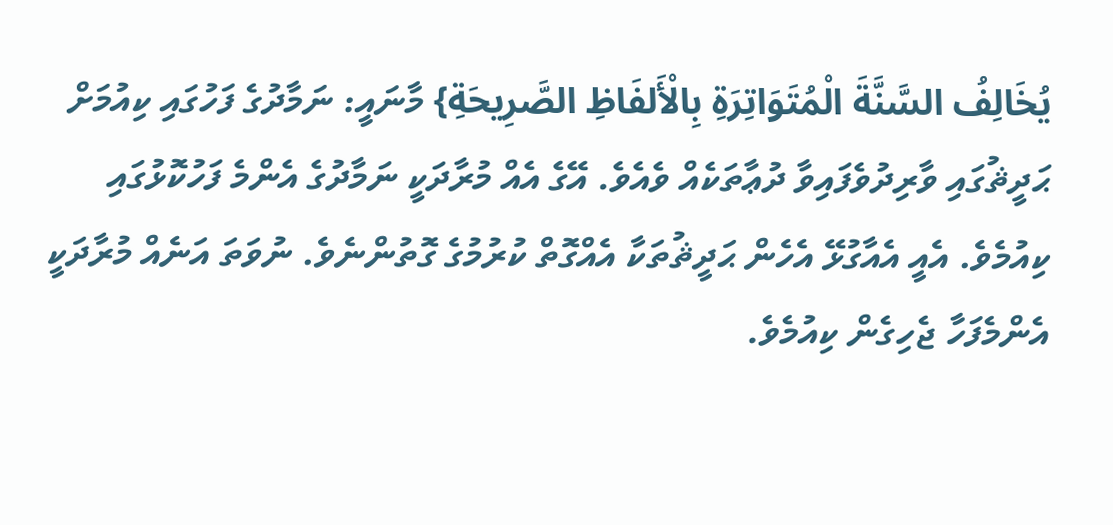يُخَالِفُ السَّنَّةَ الْمُتَوَاتِرَةِ بِالْأَلفَاظِ الصَّرِيحَةِ} މާނައީ: ނަމާދުގެ ފަހުގައި ކިއުމަށް ޙަދީޘުގައި ވާރިދުވެފައިވާ ދުޢާތަކެއް ވެއެވެ. އޭގެ އެއް މުރާދަކީ ނަމާދުގެ އެންމެ ފަހުކޮޅުގައި ކިއުމެވެ. އެއީ އެއާގުޅޭ އެހެން ޙަދީޘުތަކާ އެއްގޮތް ކުރުމުގެ ގޮތުންނެވެ. ނުވަތަ އަނެއް މުރާދަކީ އެންމެފަހާ ޖެހިގެން ކިއުމެވެ.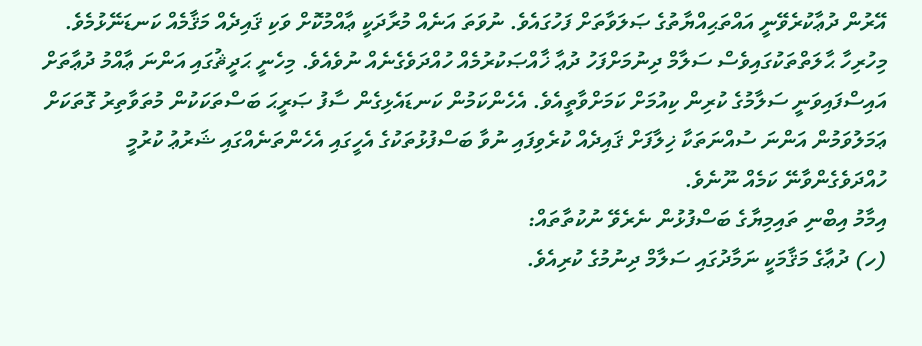އޭރުން ދުޢާކުރެވޭނީ އައްތަޙިއްޔާތުގެ ޞަލަވާތަށް ފަހުގައެވެ. ނުވަތަ އަނެއް މުރާދަކީ ޢާއްމުކޮށް ވަކި ޤައިދެއް މަޤާމެއް ކަނޑަނޭޅުމެވެ. މިހުރިހާ ޙާލަތްތަކުގައިވެސް ސަލާމް ދިނުމަށްފަހު ދުޢާ ޚާއްޞަކުރުމެއް ހުއްދަވެގެނެއް ނުވެއެވެ. މިހެނީ ޙަދީޘުގައި އަންނަ ޢާއްމު ދުޢާތަށް އައިސްފައިވަނީ ސަލާމުގެ ކުރިން ކިއުމަށް ކަމަށްވާތީއެވެ. އެހެންކަމުން ކަނޑައެޅިގެން ސާފު ޞަރީޙަ ބަސްތަކަކުން މުތަވާތިރު ގޮތަކަށް ޢަމަލުވަމުން އަންނަ ސުއްނަތަކާ ޚިލާފަށް ޤައިދެއް ކުރެވިފައި ނުވާ ބަސްފުޅުތަކުގެ އެހީގައި އެހެންތަނެއްގައި ޝަރުޢު ކުރުމީ ހުއްދަވެގެންވާނޭ ކަމެއް ނޫނެވެ.
އިމާމު އިބްނި ތައިމިޔާގެ ބަސްފުޅުން ނެރެވޭ ނުކުތާތައް:
(ހ) ދުޢާގެ މަޤާމަކީ ނަމާދުގައި ސަލާމް ދިނުމުގެ ކުރިއެވެ.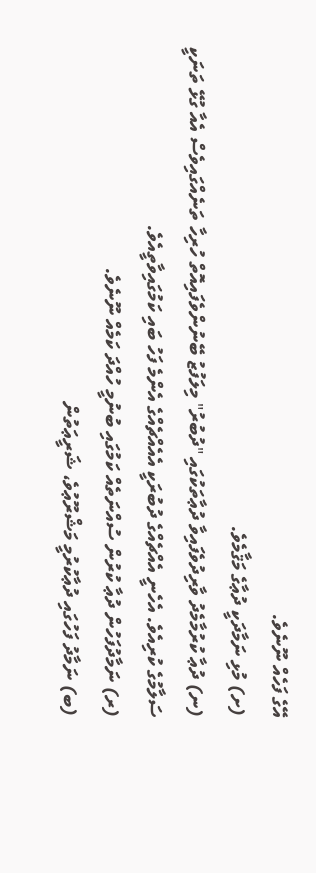އޭގެ ފަހެއް ނޫނެވެ.
(ށ) މުޅި ނަމާދަކީ ދުޢާގެ މަޤާމެވެ.
(ނ) ދުޢާ ކުރުމާމެދު ވާރިދުވެފައިވާ ދުޢާތަކުގައި "ދުބުރު" މިލަފުޒު ބޭނުންވެފައިއޮތް ހުރިހާ ތަނެއްގައިވެސް އެއާ ގުޅޭ ތަނަކީ ސަލާމުގެ ކުރިއެވެ. އެހެނީ އެއްޗެއްގެ ދުބުރަކީ އެއެއްޗެއްގެ އެންމެ ފަހު ބައި ކަމުގައިވާތީއެވެ.
(ރ) ނަމާދުފަހުން ދުޢާ ކުރުން ސުއްނަތެއް ކަމުގައި ބުނުމީ ހުއްދަ ކަމެއް ނޫނެވެ.
(ބ) ނަމާދު ފަހުގައި ދުޢާކުރުމީ މަޝްރޫޢުވެ، ޝަރީޢަތުން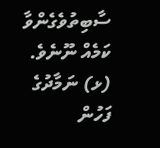ސާބިތުވެގެންވާ ކަމެއް ނޫނެވެ.
(ޅ) ނަމާދުގެ ފަހުން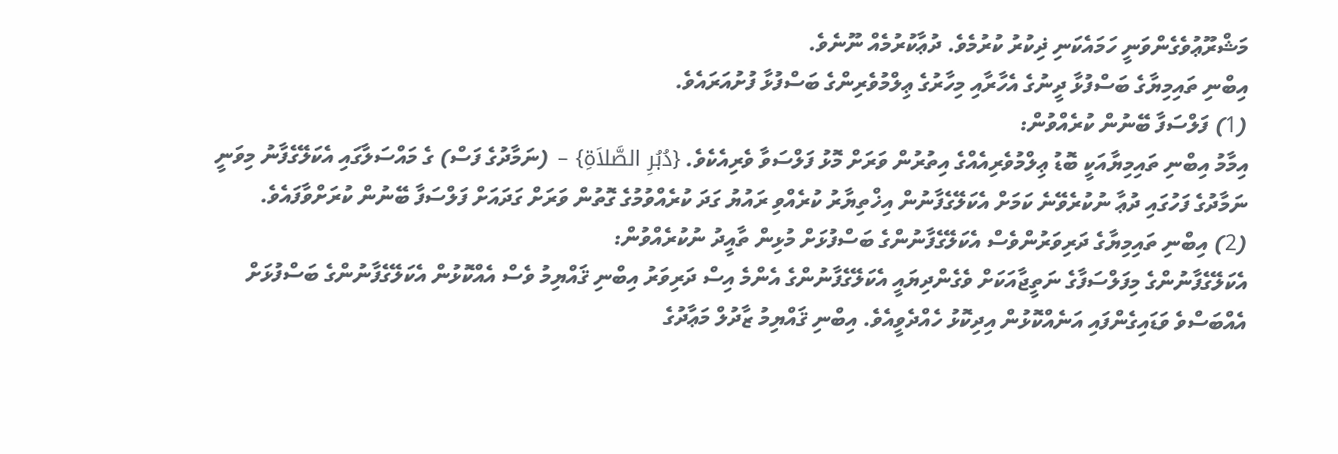މަޝްރޫޢުވެގެންވަނީ ހަމައެކަނި ޛިކުރު ކުރުމެވެ. ދުޢާކުރުމެއް ނޫނެވެ.
އިބްނި ތައިމިޔާގެ ބަސްފުޅާ ދީނުގެ އެހާރާއި މިހާރުގެ ޢިލްމުވެރިންގެ ބަސްފުޅާ ފުށުއަރައެވެ.
(1) ފަލްސަފާ ބޭނުން ކުރެއްވުން:
އިމާމު އިބްނި ތައިމިޔާއަކީ ބޮޑު ޢިލްމުވެރިއެއްގެ އިތުރުން ވަރަށް މޮޅު ފަލްސަވާ ވެރިއެކެވެ. {دُبُرِ الصَّلاَةِ} – (ނަމާދުގެ ފަސް) ގެ މައްސަލާގައި އެކަލޭގެފާނު މިވަނީ ނަމާދުގެ ފަހުގައި ދުޢާ ނުކުރެވޭނެ ކަމަށް އެކަލޭގެފާނުން އިޚްތިޔާރު ކުރެއްވި ރައުޔު ގަދަ ކުރެއްވުމުގެ ގޮތުން ވަރަށް ގަދައަށް ފަލްސަފާ ބޭނުން ކުރަށްވާފައެވެ.
(2) އިބްނި ތައިމިޔާގެ ދަރިވަރުންވެސް އެކަލޭގެފާނުންގެ ބަސްފުޅަށް މުޅިން ތާއީދު ނުކުރެއްވުން:
އެކަލޭގެފާނުންގެ މިފަލްސަފާގެ ނަތީޖާއަކަށް ވެގެންދިޔައީ އެކަލޭގެފާނުންގެ އެންމެ އިސް ދަރިވަރު އިބްނި ޤައްޔިމު ވެސް އެއްކޮޅުން އެކަލޭގެފާނުންގެ ބަސްފުޅަށް އެއްބަސްވެ ވަޑައިގެންފައި އަނެއްކޮޅުން އިދިކޮޅު ހެއްދެވީއެވެ. އިބްނި ޤައްޔިމު ޒާދުލް މަޢާދުގެ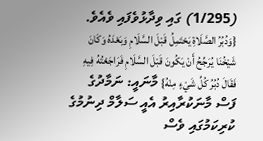(1/295) ގައި ވިދާޅުވެފައި ވެއެވެ. {وَدُبُرُ الصَّلَاةِ يَحْتَمِلُ قَبْلَ السَّلَامِ وَبَعْدَهُ وَكَانَ شَيْخُنَا يُرَجِّحُ أَنْ يَكُونَ قَبْلَ السَّلَامِ فَرَاجَعْتُهُ فِيهِ فَقَالَ دُبُرُ كُلِّ شَيْءٍ مِنْهُ} މާނައީ: ނަމާދުގެ ފަސް މާނަކުރާއިރު އެއީ ސަލާމް ދިނުމުގެ ކުރިކަމުގައި ވެސް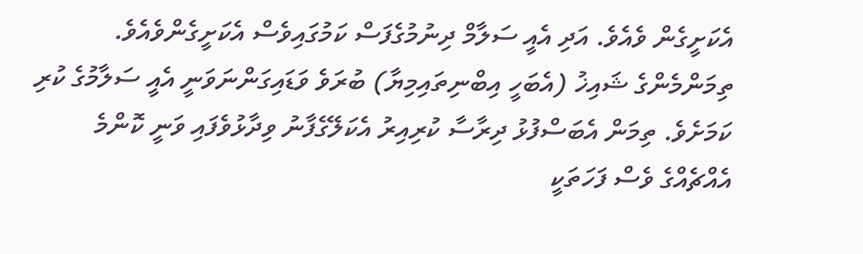އެކަށީގެން ވެއެވެ. އަދި އެއީ ސަލާމް ދިނުމުގެފަސް ކަމުގައިވެސް އެކަށީގެންވެއެވެ. ތިމަންމެންގެ ޝައިޚު (އެބަހީ އިބްނިތައިމިޔާ) ބުރަވެ ވަޑައިގަންނަވަނީ އެއީ ސަލާމުގެ ކުރި ކަމަށެވެ. ތިމަން އެބަސްފުޅު ދިރާސާ ކުރިއިރު އެކަލޭގެފާނު ވިދާޅުވެފައި ވަނީ ކޮންމެ އެއްޗެއްގެ ވެސް ފަހަތަކީ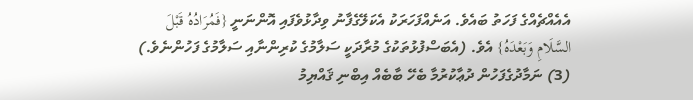އެއެއްޗެއްގެ ފަހަތު ބައެވެ. އަނެއްފަހަރަކު އެކަލޭގެފާނު ވިދާޅުވެފައި އޮންނަނީ {فَمُرَادُهُ قَبْلَ السَّلَامِ وَبَعْدَهُ} އެވެ. (އެބަސްފުޅުތަކުގެ މުރާދަކީ ސަލާމުގެ ކުރިންނާއި ސަލާމުގެ ފަހުންނެވެ.)
(3) ނަމާދުގެފަހުން ދުޢާކުރުމާ ބެހޭ ބާބެއް އިބްނި ޤައްޔިމު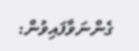ގެންނަވާފައިވުން: